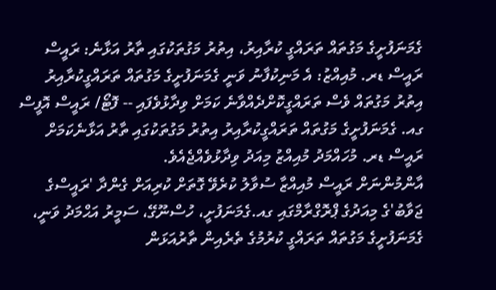ގެމަނަފުށީގެ މަގުތައް ތަރައްގީ ކުރާއިރު، އިތުރު މަގުތަކުގައި ތާރު އަޅާނެ: ރައީސް
ރައީސް ޑރ. މުއިއްޒު: އެ މަނިކުފާނު ވަނީ ގެމަނަފުށީގެ މަގުތައް ތަރައްގީކުރާއިރު އިތުރު މަގުތައް ވެސް ތަރައްގީކޮށްދެއްވާނެ ކަމަށް ވިދާޅުވެފައި -- ފޮޓޯ/ ރައީސް އޮފީސް
ގއ. ގެމަނަފުށީގެ މަގުތައް ތަރައްގީކުރާއިރު އިތުރު މަގުތަކުގައި ތާރު އަޅާނެކަމަށް ރައީސް ޑރ. މުހައްމަދު މުއިއްޒު މިއަދު ވިދާޅުވެއްޖެއެވެ.
އާންމުންނަށް ރައީސް މުއިއްޒާ ސުވާލު ކުރެވޭ ގޮތަށް ކުރިއަށް ގެންދާ 'ރައީސްގެ ޖަވާބު'ގެ މިއަދުގެ ޕްރޮގްރާމްގައި ގއ.ގެމަނަފުށީ، ހުސްނޫގޭ، ސަމީރު އަޙްމަދު ވަނީ، ގެމަނަފުށީގެ މަގުތައް ތަރައްގީ ކުރުމުގެ ތެރެއިން ތާރުއަޅަން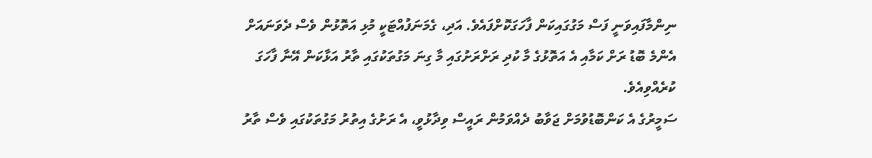ނިންމާފައިވަނީ ފަސް މަގުގައިކަން ފާހަގަކޮށްފައެވެ. އަދި، ގެމަނަފުއްޓަކީ މުޅި އަތޮޅުން ވެސް ދެވަނައަށް އެންމެ ބޮޑު ރަށް ކަމާއި އެ އަތޮޅުގެ މާ ކުދި ރަށްރަށުގައި މާ ގިނަ މަގުތަކުގައި ތާރު އަޅާކަން އޭނާ ފާހަގަ ކުރެއްވިއެވެ.
ސަމީރުގެ އެ ކަންބޮޑުވުމަށް ޖަވާބު ދެއްވަމުން ރައީސް ވިދާޅުވީ، އެ ރަށުގެ އިތުރު މަގުތަކުގައި ވެސް ތާރު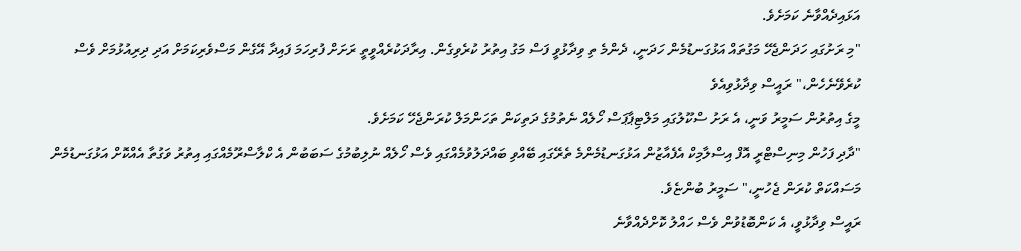އަޅައިދެއްވާނެ ކަމަށެވެ.
"މި ރަށުގައި ހަދަންޖެހޭ މަގުތައް އަޅުގަނޑުމެން ހަދަނީ، ދެންމެ ތި ވިދާޅުވީ ފަސް މަގު އިތުރު ކުރެވިގެން. އިރާދަކުރެއްވީތީ ރަށަށް ފުރިހަމަ ފައިދާ އޭގެން މަސްވެރިކަމަށް އަދި ދިރިއުޅުމަށް ވެސް ކުރެވޭނެހެން،" ރައީސް ވިދާޅުވިއެވެ
މީގެ އިތުރުން ސަމީރު ވަނީ، އެ ރަށު ސްކޫލުގައި މަލްޓިޕާޕަސް ހޯލެއް ނެތުމުގެ ދަތިކަން ތަހަންމަލް ކުރަންޖެހޭ ކަމަށެވެ.
"ދާދި ފަހުން މިނިސްޓްރީ އޮފް އިސްލާމިކް އެފެއާޒުން އަޅުގަނޑުމެންމެ ތެރޭގައި ބޭއްވި ބައްދަލުވުމެއްގައި ވެސް ހޯލެއް ނުލިބުމުގެ ސަބަބުން އެ ކްލާސްރޫމެއްގައި އިތުރު ވަގުތާ އެއްކޮށް އަޅުގަނޑުމެން މަސައްކަތް ކުރަން ޖެހުނީ،" ސަމީރު ބުންޏެވެ.
ރައީސް ވިދާޅުވީ، އެ ކަންބޮޑުވުން ވެސް ހައްލު ކޮށްދެއްވާނެ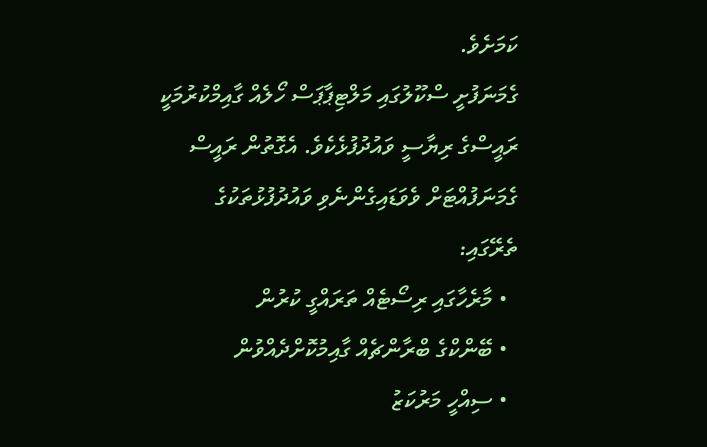ކަމަށެވެ.
ގެމަނަފުށީ ސްކޫލުގައި މަލްޓިޕާޕަސް ހޯލެއް ގާއިމްކުރުމަކީ ރައީސްގެ ރިޔާސީ ވައުދުފުޅެކެވެ. އެގޮތުން ރައީސް ގެމަނަފުއްޓަށް ވެވަޑައިގެންނެވި ވައުދުފުޅުތަކުގެ ތެރޭގައި:
  • މާރެހާގައި ރިސޯޓެއް ތަރައްގީ ކުރުން
  • ބޭންކްގެ ބްރާންޗެއް ގާއިމުކޮށްދެއްވުން
  • ސިއްހީ މަރުކަޒު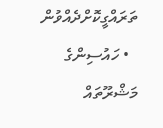ތަރައްގީކޮށްދެއްވުން
  • ހައުސިންގެ މަޝްރޫތައް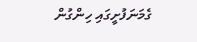ގެމަނަފުށީގައި ހިންގުން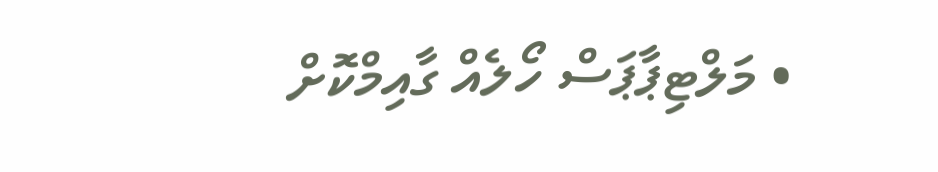• މަލްޓިޕާޕަސް ހޯލެއް ގާއިމްކޮށް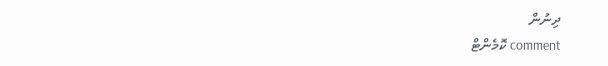ދިނުން
comment ކޮމެންޓް